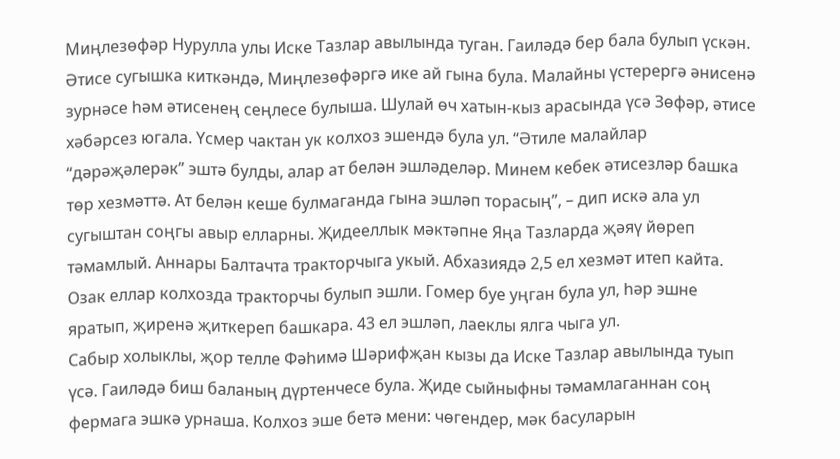Миңлезөфәр Нурулла улы Иске Тазлар авылында туган. Гаиләдә бер бала булып үскән. Әтисе сугышка киткәндә, Миңлезөфәргә ике ай гына була. Малайны үстерергә әнисенә зурнәсе һәм әтисенең сеңлесе булыша. Шулай өч хатын-кыз арасында үсә Зөфәр, әтисе хәбәрсез югала. Үсмер чактан ук колхоз эшендә була ул. “Әтиле малайлар “дәрәҗәлерәк” эштә булды, алар ат белән эшләделәр. Минем кебек әтисезләр башка төр хезмәттә. Ат белән кеше булмаганда гына эшләп торасың”, – дип искә ала ул сугыштан соңгы авыр елларны. Җидееллык мәктәпне Яңа Тазларда җәяү йөреп тәмамлый. Аннары Балтачта тракторчыга укый. Абхазиядә 2,5 ел хезмәт итеп кайта. Озак еллар колхозда тракторчы булып эшли. Гомер буе уңган була ул, һәр эшне яратып, җиренә җиткереп башкара. 43 ел эшләп, лаеклы ялга чыга ул.
Сабыр холыклы, җор телле Фәһимә Шәрифҗан кызы да Иске Тазлар авылында туып үсә. Гаиләдә биш баланың дүртенчесе була. Җиде сыйныфны тәмамлаганнан соң фермага эшкә урнаша. Колхоз эше бетә мени: чөгендер, мәк басуларын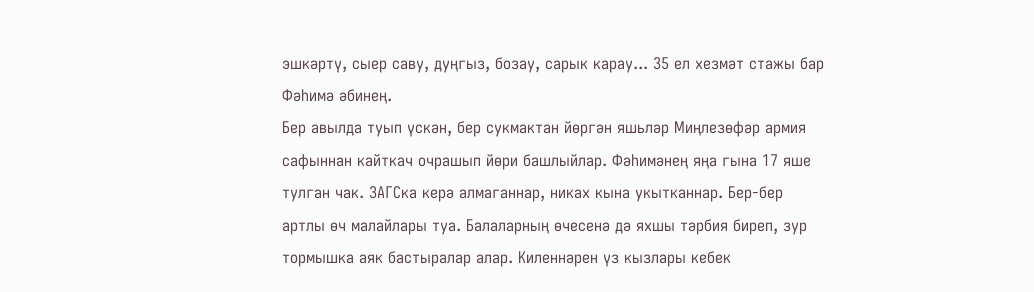эшкәртү, сыер саву, дуңгыз, бозау, сарык карау... 35 ел хезмәт стажы бар Фәһимә әбинең.
Бер авылда туып үскән, бер сукмактан йөргән яшьләр Миңлезөфәр армия сафыннан кайткач очрашып йөри башлыйлар. Фәһимәнең яңа гына 17 яше тулган чак. ЗАГСка керә алмаганнар, никах кына укытканнар. Бер-бер артлы өч малайлары туа. Балаларның өчесенә дә яхшы тәрбия биреп, зур тормышка аяк бастыралар алар. Киленнәрен үз кызлары кебек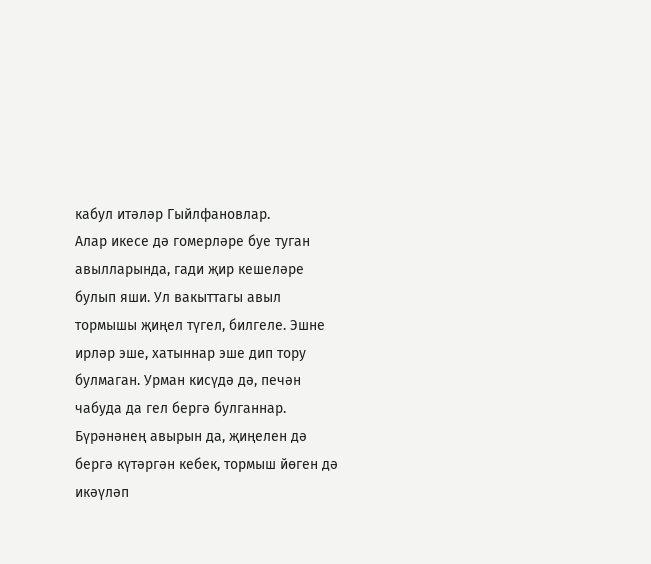кабул итәләр Гыйлфановлар.
Алар икесе дә гомерләре буе туган авылларында, гади җир кешеләре булып яши. Ул вакыттагы авыл тормышы җиңел түгел, билгеле. Эшне ирләр эше, хатыннар эше дип тору булмаган. Урман кисүдә дә, печән чабуда да гел бергә булганнар. Бүрәнәнең авырын да, җиңелен дә бергә күтәргән кебек, тормыш йөген дә икәүләп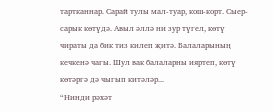тартканнар. Сарай тулы мал-туар, кош-корт. Сыер-сарык көтүдә. Авыл әллә ни зур түгел, көтү чираты да бик тиз килеп җитә. Балаларының кечкенә чагы. Шул вак балаларны ияртеп, көтү көтәргә дә чыгып китәләр...
“Нинди рәхәт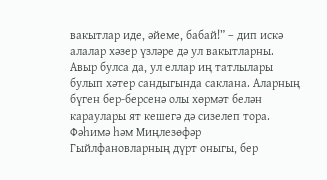вакытлар иде, әйеме, бабай!” – дип искә алалар хәзер үзләре дә ул вакытларны. Авыр булса да, ул еллар иң татлылары булып хәтер сандыгында саклана. Аларның бүген бер-берсенә олы хөрмәт белән караулары ят кешегә дә сизелеп тора.
Фәһимә һәм Миңлезөфәр Гыйлфановларның дүрт оныгы, бер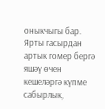оныкчыгы бар.
Ярты гасырдан артык гомер бергә яшәү өчен кешеләргә күпме сабырлык,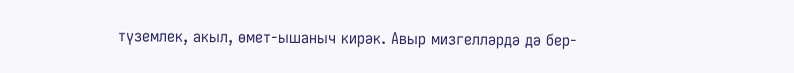түземлек, акыл, өмет-ышаныч кирәк. Авыр мизгелләрдә дә бер-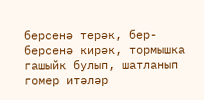берсенә терәк, бер-берсенә кирәк, тормышка гашыйк булып, шатланып гомер итәләр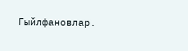Гыйлфановлар.